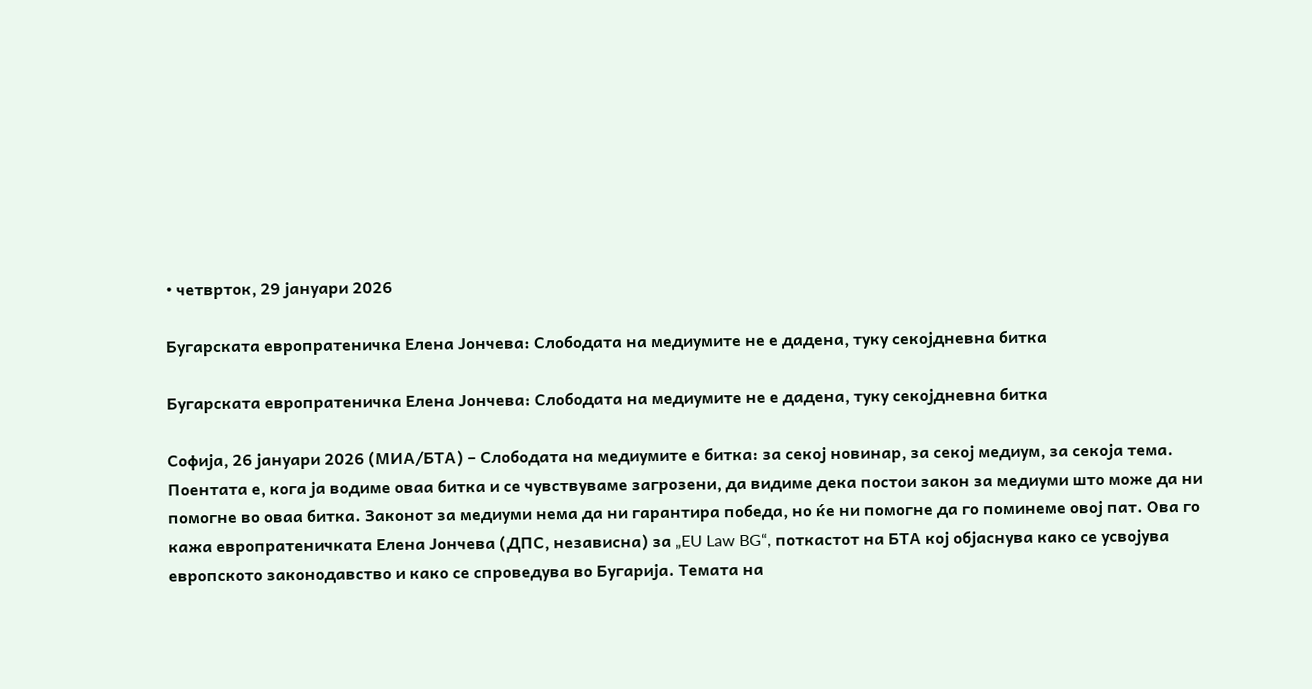• четврток, 29 јануари 2026

Бугарската европратеничка Елена Јончева: Слободата на медиумите не е дадена, туку секојдневна битка

Бугарската европратеничка Елена Јончева: Слободата на медиумите не е дадена, туку секојдневна битка

Софија, 26 јануари 2026 (МИА/БТА) – Слободата на медиумите е битка: за секој новинар, за секој медиум, за секоја тема. Поентата е, кога ја водиме оваа битка и се чувствуваме загрозени, да видиме дека постои закон за медиуми што може да ни помогне во оваа битка. Законот за медиуми нема да ни гарантира победа, но ќе ни помогне да го поминеме овој пат. Ова го кажа европратеничката Елена Јончева (ДПС, независна) за „EU Law BG“, поткастот на БТА кој објаснува како се усвојува европското законодавство и како се спроведува во Бугарија. Темата на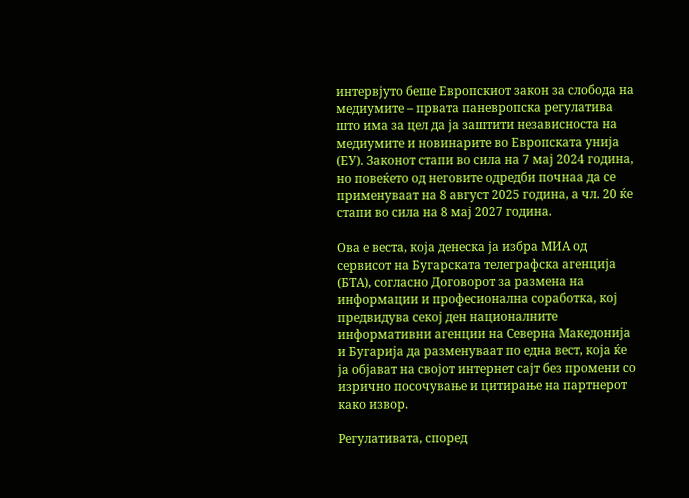интервјуто беше Европскиот закон за слобода на медиумите – првата паневропска регулатива што има за цел да ја заштити независноста на медиумите и новинарите во Европската унија (ЕУ). Законот стапи во сила на 7 мај 2024 година, но повеќето од неговите одредби почнаа да се применуваат на 8 август 2025 година, а чл. 20 ќе стапи во сила на 8 мај 2027 година.

Ова е веста, која денеска ја избра МИА од сервисот на Бугарската телеграфска агенција (БТА), согласно Договорот за размена на информации и професионална соработка, кој предвидува секој ден националните информативни агенции на Северна Македонија и Бугарија да разменуваат по една вест, која ќе ја објават на својот интернет сајт без промени со изрично посочување и цитирање на партнерот како извор.

Регулативата, според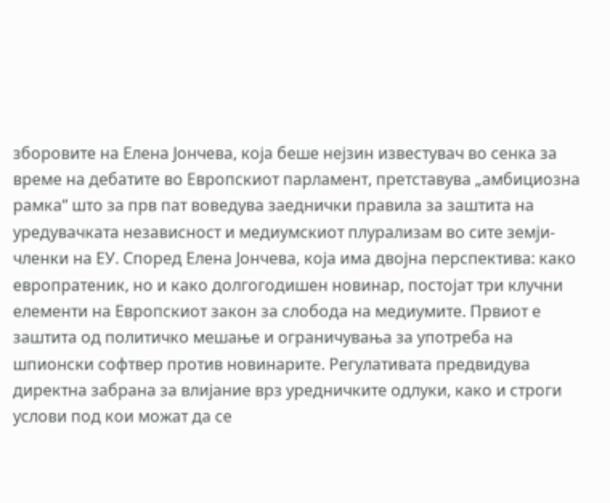зборовите на Елена Јончева, која беше нејзин известувач во сенка за време на дебатите во Европскиот парламент, претставува „амбициозна рамка“ што за прв пат воведува заеднички правила за заштита на уредувачката независност и медиумскиот плурализам во сите земји-членки на ЕУ. Според Елена Јончева, која има двојна перспектива: како европратеник, но и како долгогодишен новинар, постојат три клучни елементи на Европскиот закон за слобода на медиумите. Првиот е заштита од политичко мешање и ограничувања за употреба на шпионски софтвер против новинарите. Регулативата предвидува директна забрана за влијание врз уредничките одлуки, како и строги услови под кои можат да се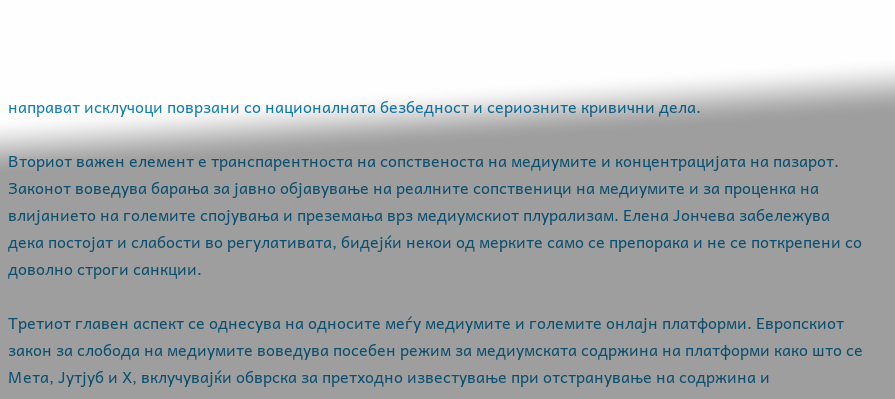направат исклучоци поврзани со националната безбедност и сериозните кривични дела.

Вториот важен елемент е транспарентноста на сопственоста на медиумите и концентрацијата на пазарот. Законот воведува барања за јавно објавување на реалните сопственици на медиумите и за проценка на влијанието на големите спојувања и преземања врз медиумскиот плурализам. Елена Јончева забележува дека постојат и слабости во регулативата, бидејќи некои од мерките само се препорака и не се поткрепени со доволно строги санкции.

Третиот главен аспект се однесува на односите меѓу медиумите и големите онлајн платформи. Европскиот закон за слобода на медиумите воведува посебен режим за медиумската содржина на платформи како што се Мета, Јутјуб и Х, вклучувајќи обврска за претходно известување при отстранување на содржина и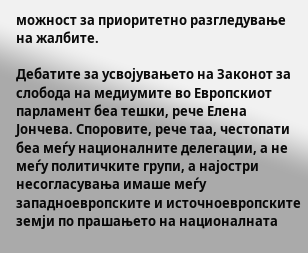можност за приоритетно разгледување на жалбите.

Дебатите за усвојувањето на Законот за слобода на медиумите во Европскиот парламент беа тешки, рече Елена Јончева. Споровите, рече таа, честопати беа меѓу националните делегации, а не меѓу политичките групи, а најостри несогласувања имаше меѓу западноевропските и источноевропските земји по прашањето на националната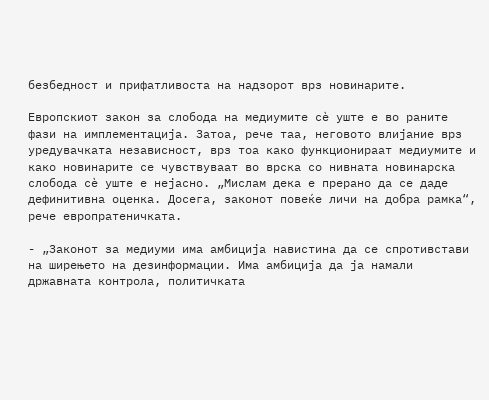безбедност и прифатливоста на надзорот врз новинарите.

Европскиот закон за слобода на медиумите сè уште е во раните фази на имплементација. Затоа, рече таа, неговото влијание врз уредувачката независност, врз тоа како функционираат медиумите и како новинарите се чувствуваат во врска со нивната новинарска слобода сè уште е нејасно. „Мислам дека е прерано да се даде дефинитивна оценка. Досега, законот повеќе личи на добра рамка“, рече европратеничката.

- „Законот за медиуми има амбиција навистина да се спротивстави на ширењето на дезинформации. Има амбиција да ја намали државната контрола, политичката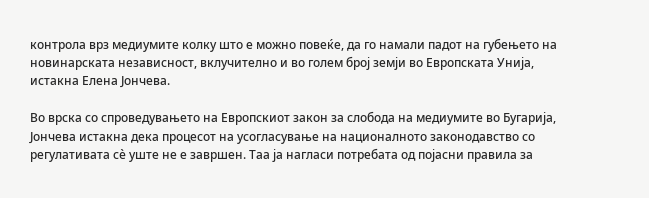контрола врз медиумите колку што е можно повеќе, да го намали падот на губењето на новинарската независност, вклучително и во голем број земји во Европската Унија, истакна Елена Јончева.

Во врска со спроведувањето на Европскиот закон за слобода на медиумите во Бугарија, Јончева истакна дека процесот на усогласување на националното законодавство со регулативата сè уште не е завршен. Таа ја нагласи потребата од појасни правила за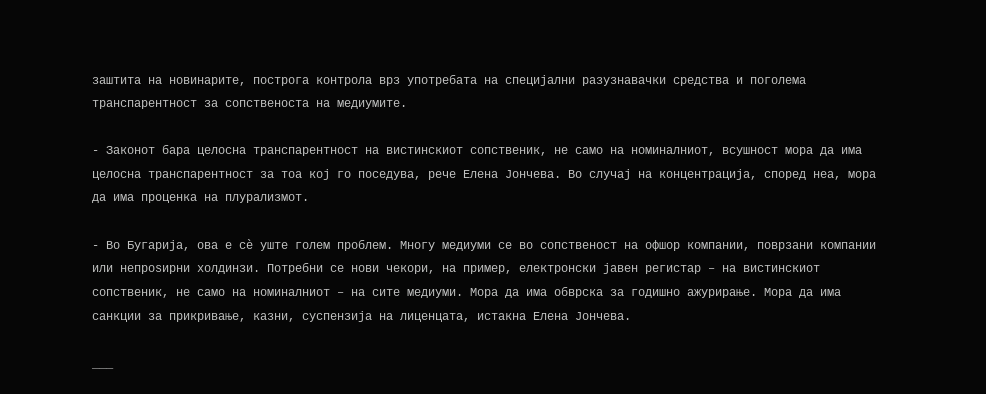заштита на новинарите, построга контрола врз употребата на специјални разузнавачки средства и поголема транспарентност за сопственоста на медиумите.

- Законот бара целосна транспарентност на вистинскиот сопственик, не само на номиналниот, всушност мора да има целосна транспарентност за тоа кој го поседува, рече Елена Јончева. Во случај на концентрација, според неа, мора да има проценка на плурализмот.

- Во Бугарија, ова е сè уште голем проблем. Многу медиуми се во сопственост на офшор компании, поврзани компании или непроѕирни холдинзи. Потребни се нови чекори, на пример, електронски јавен регистар – на вистинскиот сопственик, не само на номиналниот – на сите медиуми. Мора да има обврска за годишно ажурирање. Мора да има санкции за прикривање, казни, суспензија на лиценцата, истакна Елена Јончева.

___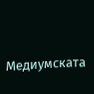Медиумската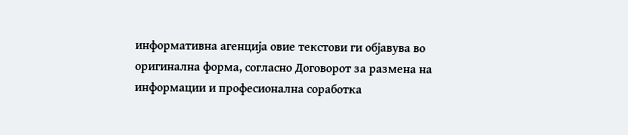информативна агенција овие текстови ги објавува во оригинална форма, согласно Договорот за размена на информации и професионална соработка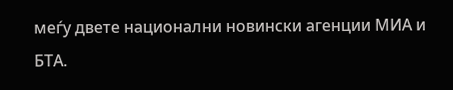меѓу двете национални новински агенции МИА и БТА.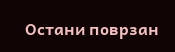Остани поврзан